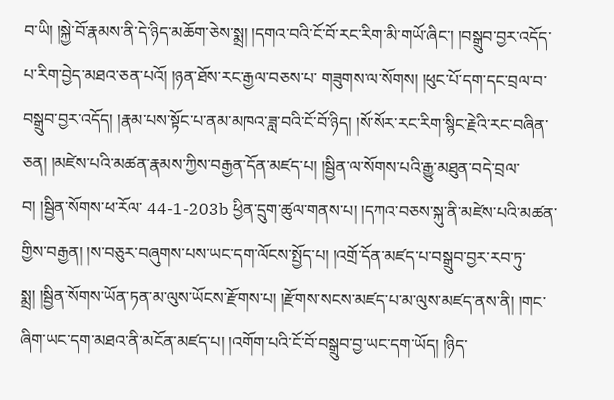བ་ཡི། །སྐྱེ་བོ་རྣམས་ནི་དེ་ཉིད་མཆོག་ཅེས་སྨྲ། །དགའ་བའི་ངོ་བོ་རང་རིག་མི་གཡོ་ཞིང་། །བསྒྲུབ་བྱར་འདོད་པ་རིག་བྱེད་མཐའ་ཅན་པའོ། །ཉན་ཐོས་རང་རྒྱལ་བཅས་པ་ གཟུགས་ལ་སོགས། །ཕུང་པོ་དག་དང་བྲལ་བ་བསྒྲུབ་བྱར་འདོད། །རྣམ་པས་སྟོང་པ་ནམ་མཁའ་ཟླ་བའི་ངོ་བོ་ཉིད། །སོ་སོར་རང་རིག་སྙིང་རྗེའི་རང་བཞིན་ཅན། །མཛེས་པའི་མཚན་རྣམས་ཀྱིས་བརྒྱན་དོན་མཛད་པ། །སྦྱིན་ལ་སོགས་པའི་རྒྱུ་མཐུན་བདེ་བྲལ་བ། །སྦྱིན་སོགས་ཕ་རོལ་ 44-1-203b ཕྱིན་དྲུག་ཚུལ་གནས་པ། །དཀའ་བཅས་སྐུ་ནི་མཛེས་པའི་མཚན་གྱིས་བརྒྱན། །ས་བཅུར་བཞུགས་པས་ཡང་དག་ལོངས་སྤྱོད་པ། །འགྲོ་དོན་མཛད་པ་བསྒྲུབ་བྱར་རབ་ཏུ་སྨྲ། །སྦྱིན་སོགས་ཡོན་ཏན་མ་ལུས་ཡོངས་རྫོགས་པ། །རྫོགས་སངས་མཛད་པ་མ་ལུས་མཛད་ནས་ནི། །གང་ ཞིག་ཡང་དག་མཐའ་ནི་མངོན་མཛད་པ། །འགོག་པའི་ངོ་བོ་བསྒྲུབ་བྱ་ཡང་དག་ཡོད། །ཉིད་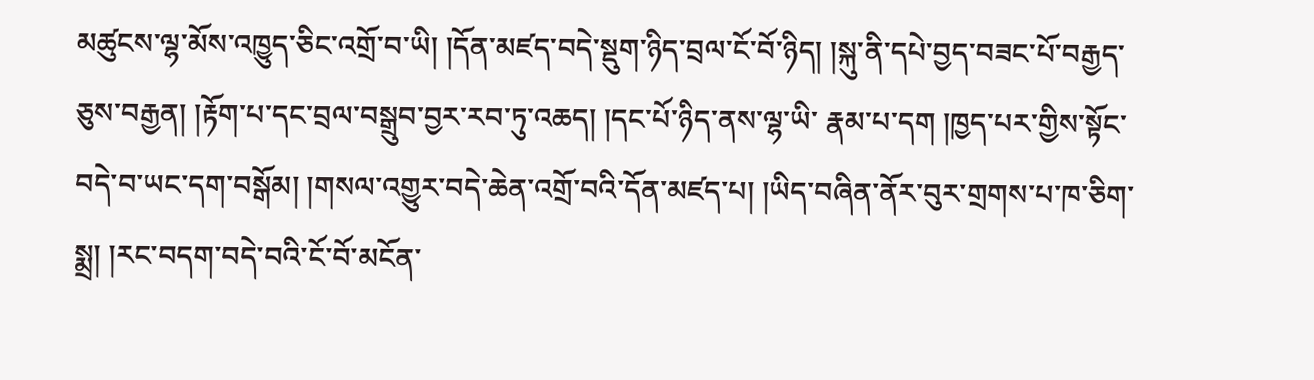མཚུངས་ལྷ་མོས་འཁྱུད་ཅིང་འགྲོ་བ་ཡི། །དོན་མཛད་བདེ་སྡུག་ཉིད་བྲལ་ངོ་བོ་ཉིད། །སྐུ་ནི་དཔེ་བྱད་བཟང་པོ་བརྒྱད་ཅུས་བརྒྱན། །རྟོག་པ་དང་བྲལ་བསྒྲུབ་བྱར་རབ་ཏུ་འཆད། །དང་པོ་ཉིད་ནས་ལྷ་ཡི་ རྣམ་པ་དག །ཁྱད་པར་གྱིས་སྟོང་བདེ་བ་ཡང་དག་བསྒོམ། །གསལ་འགྱུར་བདེ་ཆེན་འགྲོ་བའི་དོན་མཛད་པ། །ཡིད་བཞིན་ནོར་བུར་གྲགས་པ་ཁ་ཅིག་སྨྲ། །རང་བདག་བདེ་བའི་ངོ་བོ་མངོན་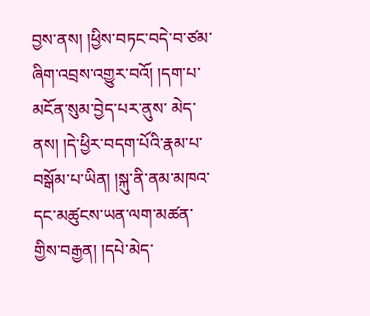བྱས་ནས། །ཕྱིས་བཏང་བདེ་བ་ཙམ་ཞིག་འབྲས་འགྱུར་བའོ། །དག་པ་མངོན་སུམ་བྱེད་པར་ནུས་ མེད་ནས། །དེ་ཕྱིར་བདག་པོའི་རྣམ་པ་བསྒོམ་པ་ཡིན། །སྐུ་ནི་ནམ་མཁའ་དང་མཚུངས་ཡན་ལག་མཚན་གྱིས་བརྒྱན། །དཔེ་མེད་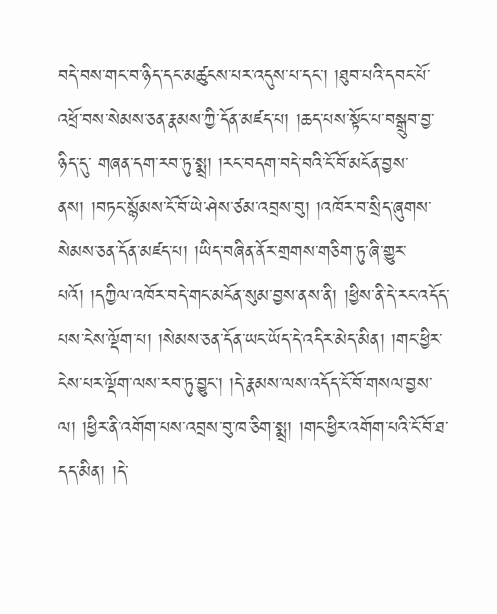བདེ་བས་གང་བ་ཉིད་དང་མཚུངས་པར་འདུས་པ་དང་། །ཐུབ་པའི་དབང་པོ་འཕྲོ་བས་སེམས་ཅན་རྣམས་ཀྱི་དོན་མཛད་པ། །ཆད་པས་སྟོང་པ་བསྒྲུབ་བྱ་ཉིད་དུ་ གཞན་དག་རབ་ཏུ་སྨྲ། །རང་བདག་བདེ་བའི་ངོ་བོ་མངོན་བྱས་ནས། །བཏང་སྙོམས་ངོ་བོ་ཡེ་ཤེས་ཙམ་འབྲས་བུ། །འཁོར་བ་སྲིད་ཞུགས་སེམས་ཅན་དོན་མཛད་པ། །ཡིད་བཞིན་ནོར་གྲགས་གཅིག་ཏུ་ཞི་གྱུར་པའོ། །དཀྱིལ་འཁོར་བདེ་གང་མངོན་སུམ་བྱས་ནས་ནི། །ཕྱིས་ནི་དེ་རང་འདོད་ པས་ངེས་ལྡོག་པ། །སེམས་ཅན་དོན་ཡང་ཡོད་དེ་འདིར་མེད་མིན། །གང་ཕྱིར་ངེས་པར་ལྡོག་ལས་རབ་ཏུ་བྱུང་། །དེ་རྣམས་ལས་འདོད་ངོ་བོ་གསལ་བྱས་ལ། །ཕྱིར་ནི་འགོག་པས་འབྲས་བུ་ཁ་ཅིག་སྨྲ། །གང་ཕྱིར་འགོག་པའི་ངོ་བོ་ཐ་དད་མིན། །དེ་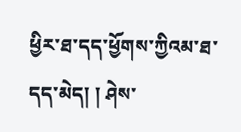ཕྱིར་ཐ་དད་ཕྱོགས་ཀྱིའམ་ཐ་དད་མེད། ། ཤེས་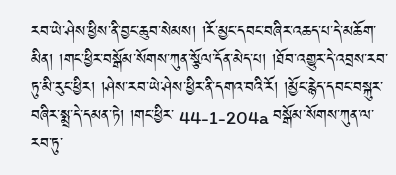རབ་ཡེ་ཤེས་ཕྱིས་ནི་བྱང་ཆུབ་སེམས། །རོ་མྱང་དབང་བཞིར་འཆད་པ་དེ་མཆོག་མིན། །གང་ཕྱིར་བསྒོམ་སོགས་ཀུན་སྩོལ་དོན་མེད་པ། །ཐོབ་འགྱུར་དེ་འབྲས་རབ་ཏུ་མི་རུང་ཕྱིར། །ཤེས་རབ་ཡེ་ཤེས་ཕྱིར་ནི་དགའ་བའི་རོ། །མྱོང་རྙེད་དབང་བསྐུར་བཞིར་སྨྲ་དེ་དམན་ཏེ། །གང་ཕྱིར་ 44-1-204a བསྒོམ་སོགས་ཀུན་ལ་རབ་ཏུ་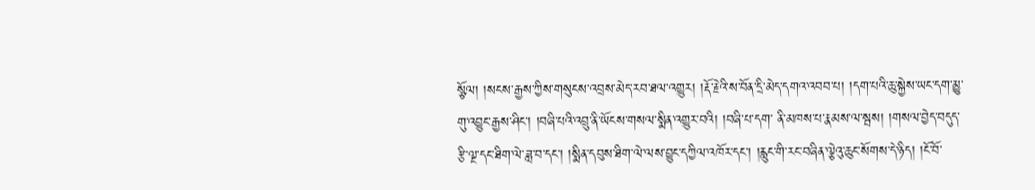སྩོལ། །སངས་རྒྱས་ཀྱིས་གསུངས་འབྲས་མེད་རབ་ཐལ་འགྱུར། །རྡོ་རྗེའི་ས་བོན་དྲི་མེད་དགའ་འབབ་པ། །དག་པའི་ཆུ་སྐྱེས་ཡང་དག་མྱུ་གུ་འབྱུང་རྒྱས་ཤིང་། །བཞི་པའི་འབྲུ་ནི་ཡོངས་གསལ་སྨིན་འགྱུར་བའི། །བཞི་པ་དག་ ནི་མཁས་པ་རྣམས་ལ་སྦས། །གསལ་བྱེད་བདུད་རྩི་ལྔ་དང་ཐིག་ལེ་ཟླ་བ་དང་། །སྨིན་དབུས་ཐིག་ལེ་ལས་བྱུང་དཀྱིལ་འཁོར་དང་། །རླུང་གི་རང་བཞིན་ལྕེའུ་ཆུང་སོགས་དེ་ཉིད། །ངོ་བོ་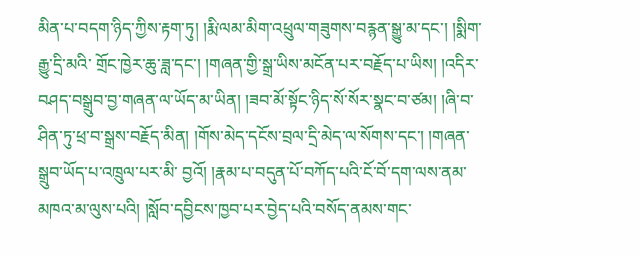མིན་པ་བདག་ཉིད་ཀྱིས་རྟག་ཏུ། །རྨི་ལམ་མིག་འཕྲུལ་གཟུགས་བརྙན་སྒྱུ་མ་དང་། །སྨིག་རྒྱུ་དྲི་མའི་ གྲོང་ཁྱེར་ཆུ་ཟླ་དང་། །གཞན་གྱི་སྒྲ་ཡིས་མངོན་པར་བརྗོད་པ་ཡིས། །འདིར་བཤད་བསྒྲུབ་བྱ་གཞན་ལ་ཡོད་མ་ཡིན། །ཟབ་མོ་སྟོང་ཉིད་སོ་སོར་སྣང་བ་ཙམ། །ཞི་བ་ཤིན་ཏུ་ཕྲ་བ་སྒྲས་བརྗོད་མིན། །གོས་མེད་དངོས་བྲལ་དྲི་མེད་ལ་སོགས་དང་། །གཞན་སྒྲུབ་ཡོད་པ་འཁྲུལ་པར་མི་ བྱའོ། །རྣམ་པ་བདུན་པོ་བཀོད་པའི་ངོ་བོ་དག་ལས་ནམ་མཁའ་མ་ལུས་པའི། །སློབ་དབྱིངས་ཁྱབ་པར་བྱེད་པའི་བསོད་ནམས་གང་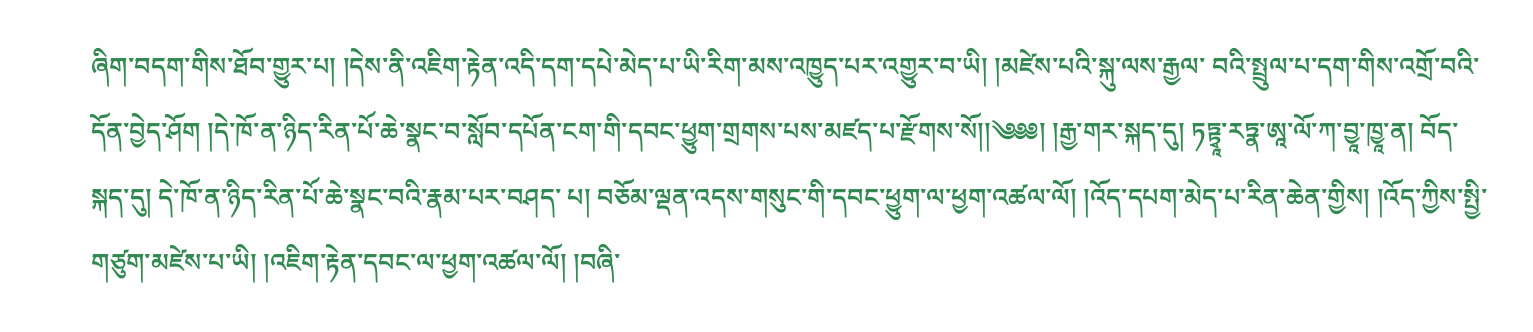ཞིག་བདག་གིས་ཐོབ་གྱུར་པ། །དེས་ནི་འཇིག་རྟེན་འདི་དག་དཔེ་མེད་པ་ཡི་རིག་མས་འཁྱུད་པར་འགྱུར་བ་ཡི། །མཛེས་པའི་སྐུ་ལས་རྒྱལ་ བའི་སྤྲུལ་པ་དག་གིས་འགྲོ་བའི་དོན་བྱེད་ཤོག །དེ་ཁོ་ན་ཉིད་རིན་པོ་ཆེ་སྣང་བ་སློབ་དཔོན་ངག་གི་དབང་ཕྱུག་གྲགས་པས་མཛད་པ་རྫོགས་སོ།།༄༅༅། །རྒྱ་གར་སྐད་དུ། ཏཏྟྭཱ་རཏྣ་ཨཱ་ལོ་ཀ་བྱཱ་ཁྱཱ་ན། བོད་སྐད་དུ། དེ་ཁོ་ན་ཉིད་རིན་པོ་ཆེ་སྣང་བའི་རྣམ་པར་བཤད་ པ། བཅོམ་ལྡན་འདས་གསུང་གི་དབང་ཕྱུག་ལ་ཕྱག་འཚལ་ལོ། །འོད་དཔག་མེད་པ་རིན་ཆེན་གྱིས། །འོད་ཀྱིས་སྤྱི་གཙུག་མཛེས་པ་ཡི། །འཇིག་རྟེན་དབང་ལ་ཕྱག་འཚལ་ལོ། །བཞི་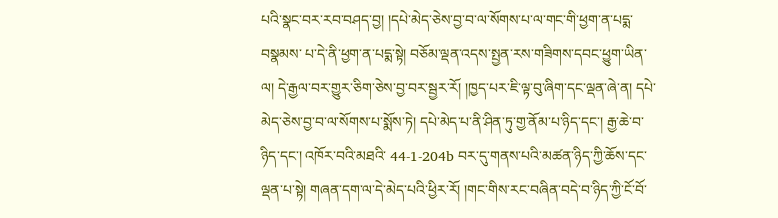པའི་སྣང་བར་རབ་བཤད་བྱ། །དཔེ་མེད་ཅེས་བྱ་བ་ལ་སོགས་པ་ལ་གང་གི་ཕྱག་ན་པདྨ་བསྣམས་ པ་དེ་ནི་ཕྱག་ན་པདྨ་སྟེ། བཅོམ་ལྡན་འདས་སྤྱན་རས་གཟིགས་དབང་ཕྱུག་ཡིན་ལ། དེ་རྒྱལ་བར་གྱུར་ཅིག་ཅེས་བྱ་བར་སྦྱར་རོ། །ཁྱད་པར་ཇི་ལྟ་བུ་ཞིག་དང་ལྡན་ཞེ་ན། དཔེ་མེད་ཅེས་བྱ་བ་ལ་སོགས་པ་སྨོས་ཏེ། དཔེ་མེད་པ་ནི་ཤིན་ཏུ་གྱ་ནོམ་པ་ཉིད་དང་། རྒྱ་ཆེ་བ་ཉིད་དང་། འཁོར་བའི་མཐའི་ 44-1-204b བར་དུ་གནས་པའི་མཚན་ཉིད་ཀྱི་ཆོས་དང་ལྡན་པ་སྟེ། གཞན་དག་ལ་དེ་མེད་པའི་ཕྱིར་རོ། །གང་གིས་རང་བཞིན་བདེ་བ་ཉིད་ཀྱི་ངོ་བོ་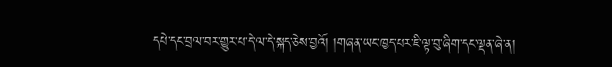དཔེ་དང་བྲལ་བར་གྱུར་པ་དེ་ལ་དེ་སྐད་ཅེས་བྱའོ། །གཞན་ཡང་ཁྱད་པར་ཇི་ལྟ་བུ་ཞིག་དང་ལྡན་ཞེ་ན།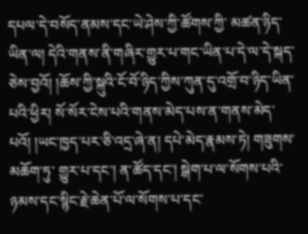དཔལ་དེ་བསོད་ནམས་དང་ཡེ་ཤེས་ཀྱི་ཚོགས་ཀྱི་ མཚན་ཉིད་ཡིན་ལ། དེའི་གནས་ནི་གཞིར་གྱུར་པ་གང་ཡིན་པ་དེ་ལ་དེ་སྐད་ཅེས་བྱའོ། །ཆོས་ཀྱི་སྐུའི་ངོ་བོ་ཉིད་ཀྱིས་ཀུན་དུ་འགྲོ་བ་ཉིད་ཡིན་པའི་ཕྱིར། སོ་སོར་ངེས་པའི་གནས་མེད་པས་ན་གནས་མེད་པའོ། །ཡང་ཁྱད་པར་ཅི་འདྲ་ཞེ་ན། དཔེ་མེད་རྣམས་ཏེ། གཟུགས་མཆོག་ཏུ་ གྱུར་པ་དང་། ན་ཚོད་དང་། སྒེག་པ་ལ་སོགས་པའི་ཉམས་དང་སྙིང་རྗེ་ཆེན་པོ་ལ་སོགས་པ་དང་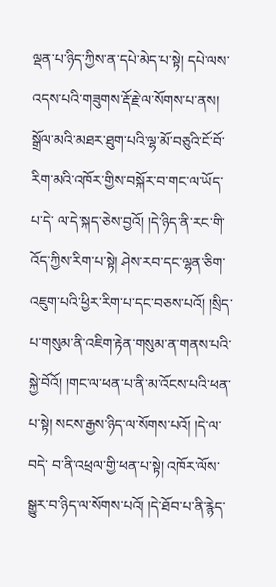ལྡན་པ་ཉིད་ཀྱིས་ན་དཔེ་མེད་པ་སྟེ། དཔེ་ལས་འདས་པའི་གཟུགས་རྡོ་རྗེ་ལ་སོགས་པ་ནས། སྒྲོལ་མའི་མཐར་ཐུག་པའི་ལྷ་མོ་བཅུའི་ངོ་བོ་རིག་མའི་འཁོར་གྱིས་བསྐོར་བ་གང་ལ་ཡོད་པ་དེ་ ལ་དེ་སྐད་ཅེས་བྱའོ། །དེ་ཉིད་ནི་རང་གི་འོད་ཀྱིས་རིག་པ་སྟེ། ཤེས་རབ་དང་ལྷན་ཅིག་འཇུག་པའི་ཕྱིར་རིག་པ་དང་བཅས་པའོ། །སྲིད་པ་གསུམ་ནི་འཇིག་རྟེན་གསུམ་ན་གནས་པའི་སྐྱེ་བོའོ། །གང་ལ་ཕན་པ་ནི་མ་འོངས་པའི་ཕན་པ་སྟེ། སངས་རྒྱས་ཉིད་ལ་སོགས་པའོ། །དེ་ལ་བདེ་ བ་ནི་འཕྲལ་གྱི་ཕན་པ་སྟེ། འཁོར་ལོས་སྒྱུར་བ་ཉིད་ལ་སོགས་པའོ། །དེ་ཐོབ་པ་ནི་རྙེད་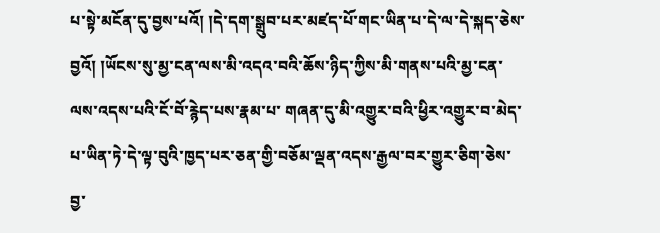པ་སྟེ་མངོན་དུ་བྱས་པའོ། །དེ་དག་སྒྲུབ་པར་མཛད་པོ་གང་ཡིན་པ་དེ་ལ་དེ་སྐད་ཅེས་བྱའོ། །ཡོངས་སུ་མྱ་ངན་ལས་མི་འདའ་བའི་ཆོས་ཉིད་ཀྱིས་མི་གནས་པའི་མྱ་ངན་ལས་འདས་པའི་ངོ་བོ་རྙེད་པས་རྣམ་པ་ གཞན་དུ་མི་འགྱུར་བའི་ཕྱིར་འགྱུར་བ་མེད་པ་ཡིན་ཏེ་དེ་ལྟ་བུའི་ཁྱད་པར་ཅན་གྱི་བཅོམ་ལྡན་འདས་རྒྱལ་བར་གྱུར་ཅིག་ཅེས་བྱ་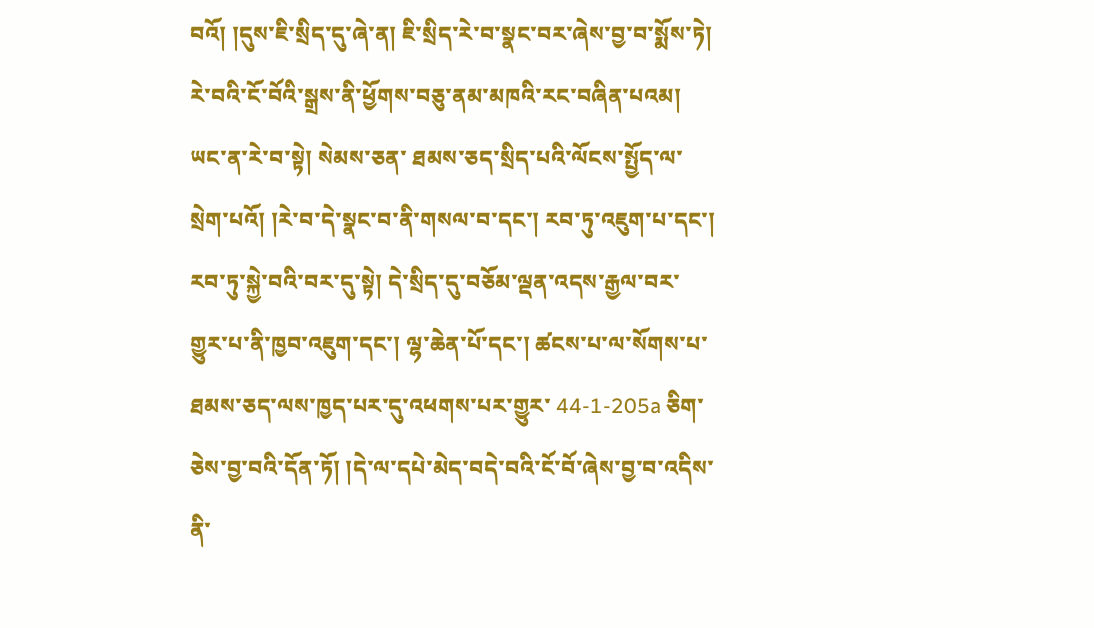བའོ། །དུས་ཇི་སྲིད་དུ་ཞེ་ན། ཇི་སྲིད་རེ་བ་སྣང་བར་ཞེས་བྱ་བ་སྨོས་ཏེ། རེ་བའི་ངོ་བོའི་སྒྲས་ནི་ཕྱོགས་བཅུ་ནམ་མཁའི་རང་བཞིན་པའམ། ཡང་ན་རེ་བ་སྟེ། སེམས་ཅན་ ཐམས་ཅད་སྲིད་པའི་ལོངས་སྤྱོད་ལ་སྲེག་པའོ། །རེ་བ་དེ་སྣང་བ་ནི་གསལ་བ་དང་། རབ་ཏུ་འཇུག་པ་དང་། རབ་ཏུ་སྐྱེ་བའི་བར་དུ་སྟེ། དེ་སྲིད་དུ་བཅོམ་ལྡན་འདས་རྒྱལ་བར་གྱུར་པ་ནི་ཁྱབ་འཇུག་དང་། ལྷ་ཆེན་པོ་དང་། ཚངས་པ་ལ་སོགས་པ་ཐམས་ཅད་ལས་ཁྱད་པར་དུ་འཕགས་པར་གྱུར་ 44-1-205a ཅིག་ཅེས་བྱ་བའི་དོན་ཏོ། །དེ་ལ་དཔེ་མེད་བདེ་བའི་ངོ་བོ་ཞེས་བྱ་བ་འདིས་ནི་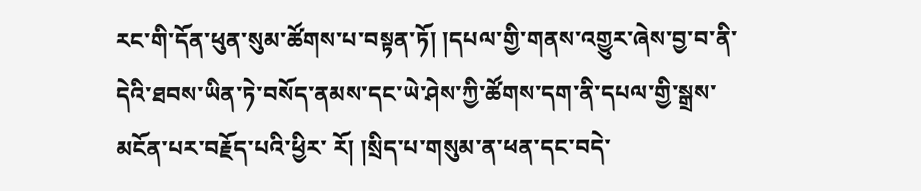རང་གི་དོན་ཕུན་སུམ་ཚོགས་པ་བསྟན་ཏོ། །དཔལ་གྱི་གནས་འགྱུར་ཞེས་བྱ་བ་ནི་དེའི་ཐབས་ཡིན་ཏེ་བསོད་ནམས་དང་ཡེ་ཤེས་ཀྱི་ཚོགས་དག་ནི་དཔལ་གྱི་སྒྲས་མངོན་པར་བརྗོད་པའི་ཕྱིར་ རོ། །སྲིད་པ་གསུམ་ན་ཕན་དང་བདེ་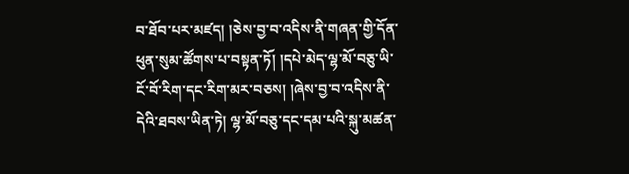བ་ཐོབ་པར་མཛད། །ཅེས་བྱ་བ་འདིས་ནི་གཞན་གྱི་དོན་ཕུན་སུམ་ཚོགས་པ་བསྟན་ཏོ། །དཔེ་མེད་ལྷ་མོ་བཅུ་ཡི་ངོ་བོ་རིག་དང་རིག་མར་བཅས། །ཞེས་བྱ་བ་འདིས་ནི་དེའི་ཐབས་ཡིན་ཏེ། ལྷ་མོ་བཅུ་དང་དམ་པའི་སྐུ་མཚན་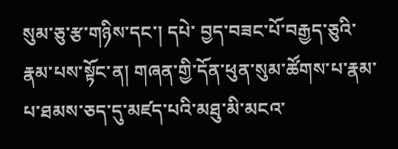སུམ་ཅུ་རྩ་གཉིས་དང་། དཔེ་ བྱད་བཟང་པོ་བརྒྱད་ཅུའི་རྣམ་པས་སྟོང་ན། གཞན་གྱི་དོན་ཕུན་སུམ་ཚོགས་པ་རྣམ་པ་ཐམས་ཅད་དུ་མཛད་པའི་མཐུ་མི་མངའ་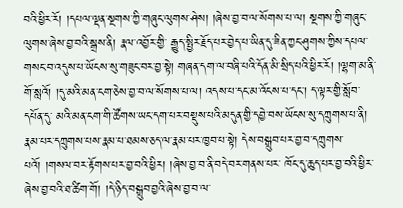བའི་ཕྱིར་རོ། །དཔལ་ལྡན་སྔགས་ཀྱི་གཞུང་ལུགས་ཤེས། །ཞེས་བྱ་བ་ལ་སོགས་པ་ལ། སྔགས་ཀྱི་གཞུང་ལུགས་ཞེས་བྱ་བའི་སྒྲས་ནི། རྣལ་འབྱོར་གྱི་ རྒྱུད་སྤྱིར་རྗོད་པར་བྱེད་པ་ཡིན་དུ་ཟིན་ཀྱང་ཤུགས་ཀྱིས་དཔལ་གསང་བ་འདུས་པ་ཡོངས་སུ་གཟུང་བར་བྱ་སྟེ། གཞན་དག་ལ་བཞི་པའི་དོན་མི་སྲིད་པའི་ཕྱིར་རོ། །ལྷག་མ་ནི་གོ་སླའོ། །དུ་མའི་མན་ངག་ཅེས་བྱ་བ་ལ་སོགས་པ་ལ། འདས་པ་དང་མ་འོངས་པ་དང་། ད་ལྟར་གྱི་སློབ་དཔོན་དུ་ མའི་མན་ངག་གི་ཚོགས་ཡང་དག་པར་བསྡུས་པའི་མདུན་གྱི་དབྱེ་བས་ཡོངས་སུ་དཀྲུགས་པ་ནི། རྣམ་པར་དཀྲུགས་པས་རྣམ་པ་ཐམས་ཅད་ལ་རྣམ་པར་ཁྱབ་པ་སྟེ། དེས་བསྒྲུབ་པར་བྱ་བ་དཀྲུགས་པའོ། །གསལ་བར་རྟོགས་པར་བྱ་བའི་ཕྱིར། །ཞེས་བྱ་བ་ནི་བདེ་བར་གནས་པར་ ཁོང་དུ་ཆུད་པར་བྱ་བའི་ཕྱིར་ཞེས་བྱ་བའི་ཐ་ཚིག་གོ། །དེ་ཉིད་བསྒྲུབ་བྱའི་ཞེས་བྱ་བ་ལ་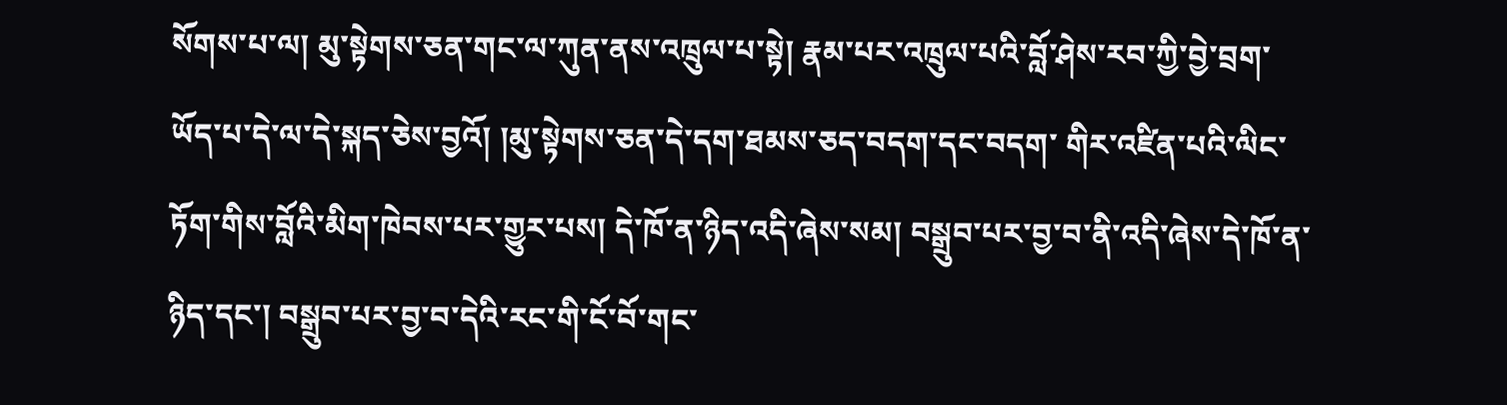སོགས་པ་ལ། མུ་སྟེགས་ཅན་གང་ལ་ཀུན་ནས་འཁྲུལ་པ་སྟེ། རྣམ་པར་འཁྲུལ་པའི་བློ་ཤེས་རབ་ཀྱི་བྱེ་བྲག་ཡོད་པ་དེ་ལ་དེ་སྐད་ཅེས་བྱའོ། །མུ་སྟེགས་ཅན་དེ་དག་ཐམས་ཅད་བདག་དང་བདག་ གིར་འཛིན་པའི་ལིང་ཏོག་གིས་བློའི་མིག་ཁེབས་པར་གྱུར་པས། དེ་ཁོ་ན་ཉིད་འདི་ཞེས་སམ། བསྒྲུབ་པར་བྱ་བ་ནི་འདི་ཞེས་དེ་ཁོ་ན་ཉིད་དང་། བསྒྲུབ་པར་བྱ་བ་དེའི་རང་གི་ངོ་བོ་གང་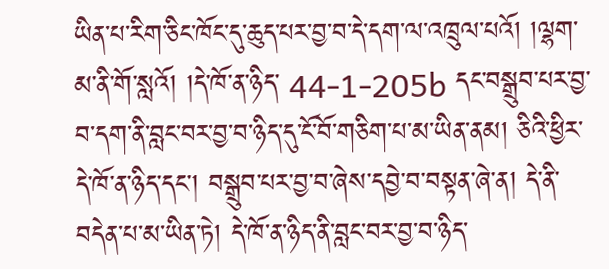ཡིན་པ་རིག་ཅིང་ཁོང་དུ་ཆུད་པར་བྱ་བ་དེ་དག་ལ་འཁྲུལ་པའོ། །ལྷག་མ་ནི་གོ་སླའོ། །དེ་ཁོ་ན་ཉིད་ 44-1-205b དང་བསྒྲུབ་པར་བྱ་བ་དག་ནི་བླང་བར་བྱ་བ་ཉིད་དུ་ངོ་བོ་གཅིག་པ་མ་ཡིན་ནམ། ཅིའི་ཕྱིར་དེ་ཁོ་ན་ཉིད་དང་། བསྒྲུབ་པར་བྱ་བ་ཞེས་དབྱེ་བ་བསྟན་ཞེ་ན། དེ་ནི་བདེན་པ་མ་ཡིན་ཏེ། དེ་ཁོ་ན་ཉིད་ནི་བླང་བར་བྱ་བ་ཉིད་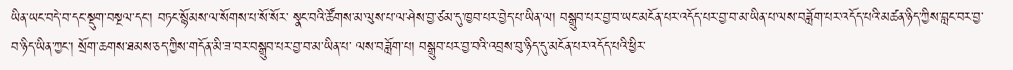ཡིན་ཡང་བདེ་བ་དང་སྡུག་བསྔལ་དང་། བཏང་སྙོམས་ལ་སོགས་པ་སོ་སོར་ སྣང་བའི་ཚོགས་མ་ལུས་པ་ལ་ཤེས་བྱ་ཙམ་དུ་ཁྱབ་པར་བྱེད་པ་ཡིན་ལ། བསྒྲུབ་པར་བྱ་བ་ཡང་མངོན་པར་འདོད་པར་བྱ་བ་མ་ཡིན་པ་ལས་བཟློག་པར་འདོད་པའི་མཚན་ཉིད་ཀྱིས་བླང་བར་བྱ་བ་ཉིད་ཡིན་ཀྱང་། སྲོག་ཆགས་ཐམས་ཅད་ཀྱིས་གདོན་མི་ཟ་བར་བསྒྲུབ་པར་བྱ་བ་མ་ཡིན་པ་ ལས་བཟློག་པ། བསྒྲུབ་པར་བྱ་བའི་འབྲས་བུ་ཉིད་དུ་མངོན་པར་འདོད་པའི་ཕྱིར་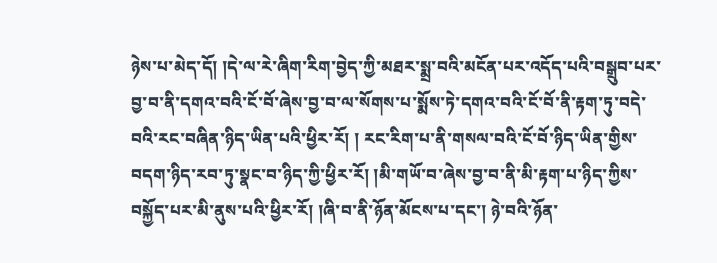ཉེས་པ་མེད་དོ། །དེ་ལ་རེ་ཞིག་རིག་བྱེད་ཀྱི་མཐར་སྨྲ་བའི་མངོན་པར་འདོད་པའི་བསྒྲུབ་པར་བྱ་བ་ནི་དགའ་བའི་ངོ་བོ་ཞེས་བྱ་བ་ལ་སོགས་པ་སྨོས་ཏེ་དགའ་བའི་ངོ་བོ་ནི་རྟག་ཏུ་བདེ་བའི་རང་བཞིན་ཉིད་ཡིན་པའི་ཕྱིར་རོ། ། རང་རིག་པ་ནི་གསལ་བའི་ངོ་བོ་ཉིད་ཡིན་གྱིས་བདག་ཉིད་རབ་ཏུ་སྣང་བ་ཉིད་ཀྱི་ཕྱིར་རོ། །མི་གཡོ་བ་ཞེས་བྱ་བ་ནི་མི་རྟག་པ་ཉིད་ཀྱིས་བསྐྱོད་པར་མི་ནུས་པའི་ཕྱིར་རོ། །ཞི་བ་ནི་ཉོན་མོངས་པ་དང་། ཉེ་བའི་ཉོན་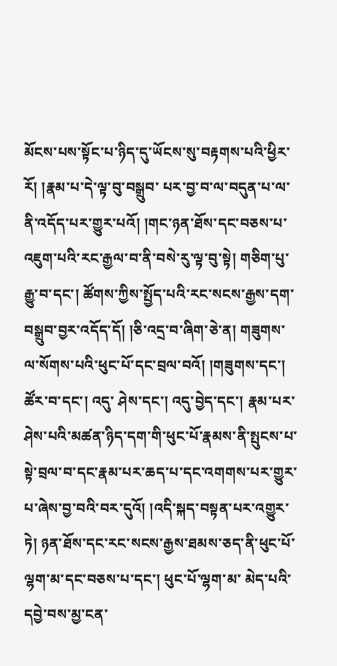མོངས་པས་སྟོང་པ་ཉིད་དུ་ཡོངས་སུ་བརྟགས་པའི་ཕྱིར་རོ། །རྣམ་པ་དེ་ལྟ་བུ་བསྒྲུབ་ པར་བྱ་བ་ལ་བདུན་པ་ལ་ནི་འདོད་པར་གྱུར་པའོ། །གང་ཉན་ཐོས་དང་བཅས་པ་འཇུག་པའི་རང་རྒྱལ་བ་ནི་བསེ་རུ་ལྟ་བུ་སྟེ། གཅིག་པུ་རྒྱུ་བ་དང་། ཚོགས་ཀྱིས་སྤྱོད་པའི་རང་སངས་རྒྱས་དག་བསྒྲུབ་བྱར་འདོད་དོ། །ཅི་འདྲ་བ་ཞིག་ཅེ་ན། གཟུགས་ལ་སོགས་པའི་ཕུང་པོ་དང་བྲལ་བའོ། །གཟུགས་དང་། ཚོར་བ་དང་། འདུ་ ཤེས་དང་། འདུ་བྱེད་དང་། རྣམ་པར་ཤེས་པའི་མཚན་ཉིད་དག་གི་ཕུང་པོ་རྣམས་ནི་སྤུངས་པ་སྟེ་བྲལ་བ་དང་རྣམ་པར་ཆད་པ་དང་འགགས་པར་གྱུར་པ་ཞེས་བྱ་བའི་བར་དུའོ། །འདི་སྐད་བསྟན་པར་འགྱུར་ཏེ། ཉན་ཐོས་དང་རང་སངས་རྒྱས་ཐམས་ཅད་ནི་ཕུང་པོ་ལྷག་མ་དང་བཅས་པ་དང་། ཕུང་པོ་ལྷག་མ་ མེད་པའི་དབྱེ་བས་མྱ་ངན་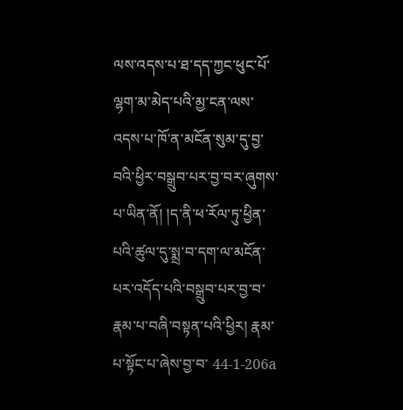ལས་འདས་པ་ཐ་དད་ཀྱང་ཕུང་པོ་ལྷག་མ་མེད་པའི་མྱ་ངན་ལས་འདས་པ་ཁོ་ན་མངོན་སུམ་དུ་བྱ་བའི་ཕྱིར་བསྒྲུབ་པར་བྱ་བར་ཞུགས་པ་ཡིན་ནོ། །ད་ནི་ཕ་རོལ་ཏུ་ཕྱིན་པའི་ཚུལ་དུ་སྨྲ་བ་དག་ལ་མངོན་པར་འདོད་པའི་བསྒྲུབ་པར་བྱ་བ་རྣམ་པ་བཞི་བསྟན་པའི་ཕྱིར། རྣམ་པ་སྟོང་པ་ཞེས་བྱ་བ་ 44-1-206a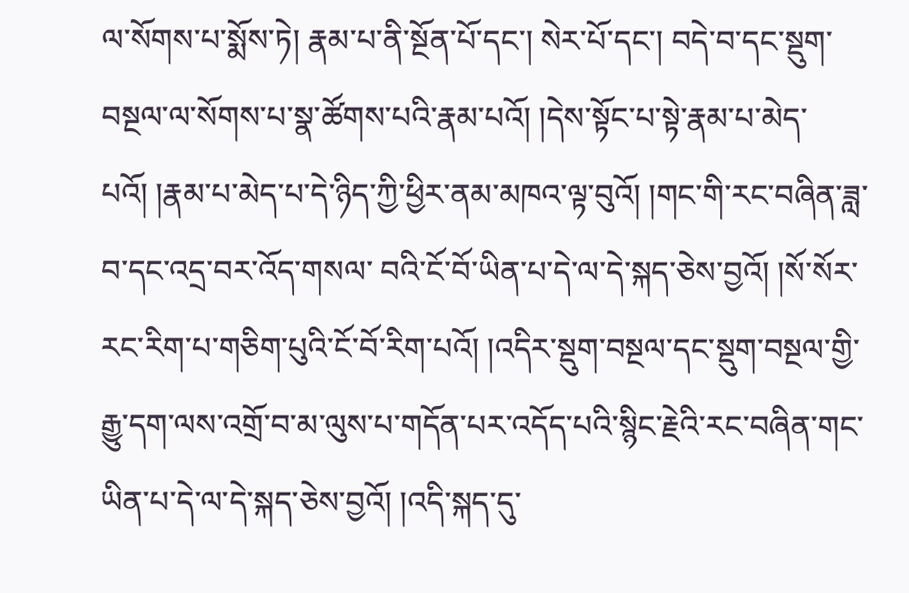ལ་སོགས་པ་སྨོས་ཏེ། རྣམ་པ་ནི་སྔོན་པོ་དང་། སེར་པོ་དང་། བདེ་བ་དང་སྡུག་བསྔལ་ལ་སོགས་པ་སྣ་ཚོགས་པའི་རྣམ་པའོ། །དེས་སྟོང་པ་སྟེ་རྣམ་པ་མེད་པའོ། །རྣམ་པ་མེད་པ་དེ་ཉིད་ཀྱི་ཕྱིར་ནམ་མཁའ་ལྟ་བུའོ། །གང་གི་རང་བཞིན་ཟླ་བ་དང་འདྲ་བར་འོད་གསལ་ བའི་ངོ་བོ་ཡིན་པ་དེ་ལ་དེ་སྐད་ཅེས་བྱའོ། །སོ་སོར་རང་རིག་པ་གཅིག་པུའི་ངོ་བོ་རིག་པའོ། །འདིར་སྡུག་བསྔལ་དང་སྡུག་བསྔལ་གྱི་རྒྱུ་དག་ལས་འགྲོ་བ་མ་ལུས་པ་གདོན་པར་འདོད་པའི་སྙིང་རྗེའི་རང་བཞིན་གང་ཡིན་པ་དེ་ལ་དེ་སྐད་ཅེས་བྱའོ། །འདི་སྐད་དུ་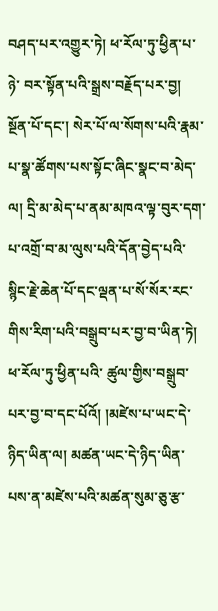བཤད་པར་འགྱུར་ཏེ། ཕ་རོལ་ཏུ་ཕྱིན་པ་ཉེ་ བར་སྟོན་པའི་སྒྲས་བརྗོད་པར་བྱ། སྔོན་པོ་དང་། སེར་པོ་ལ་སོགས་པའི་རྣམ་པ་སྣ་ཚོགས་པས་སྟོང་ཞིང་སྣང་བ་མེད་ལ། དྲི་མ་མེད་པ་ནམ་མཁའ་ལྟ་བུར་དག་པ་འགྲོ་བ་མ་ལུས་པའི་དོན་བྱེད་པའི་སྙིང་རྗེ་ཆེན་པོ་དང་ལྡན་པ་སོ་སོར་རང་གིས་རིག་པའི་བསྒྲུབ་པར་བྱ་བ་ཡིན་ཏེ། ཕ་རོལ་ཏུ་ཕྱིན་པའི་ ཚུལ་གྱིས་བསྒྲུབ་པར་བྱ་བ་དང་པོའོ། །མཛེས་པ་ཡང་དེ་ཉིད་ཡིན་ལ། མཚན་ཡང་དེ་ཉིད་ཡིན་པས་ན་མཛེས་པའི་མཚན་སུམ་ཅུ་རྩ་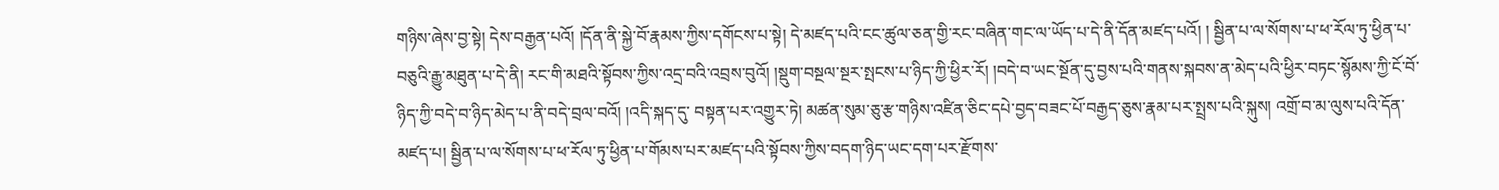གཉིས་ཞེས་བྱ་སྟེ། དེས་བརྒྱན་པའོ། །དོན་ནི་སྐྱེ་བོ་རྣམས་ཀྱིས་དགོངས་པ་སྟེ། དེ་མཛད་པའི་ངང་ཚུལ་ཅན་གྱི་རང་བཞིན་གང་ལ་ཡོད་པ་དེ་ནི་དོན་མཛད་པའོ། ། སྦྱིན་པ་ལ་སོགས་པ་ཕ་རོལ་ཏུ་ཕྱིན་པ་བཅུའི་རྒྱུ་མཐུན་པ་དེ་ནི། རང་གི་མཐའི་སྟོབས་ཀྱིས་འདྲ་བའི་འབྲས་བུའོ། །སྡུག་བསྔལ་སྔར་སྤངས་པ་ཉིད་ཀྱི་ཕྱིར་རོ། །བདེ་བ་ཡང་སྔོན་དུ་བྱས་པའི་གནས་སྐབས་ན་མེད་པའི་ཕྱིར་བཏང་སྙོམས་ཀྱི་ངོ་བོ་ཉིད་ཀྱི་བདེ་བ་ཉིད་མེད་པ་ནི་བདེ་བྲལ་བའོ། །འདི་སྐད་དུ་ བསྟན་པར་འགྱུར་ཏེ། མཚན་སུམ་ཅུ་རྩ་གཉིས་འཛིན་ཅིང་དཔེ་བྱད་བཟང་པོ་བརྒྱད་ཅུས་རྣམ་པར་སྤྲས་པའི་སྐུས། འགྲོ་བ་མ་ལུས་པའི་དོན་མཛད་པ། སྦྱིན་པ་ལ་སོགས་པ་ཕ་རོལ་ཏུ་ཕྱིན་པ་གོམས་པར་མཛད་པའི་སྟོབས་ཀྱིས་བདག་ཉིད་ཡང་དག་པར་རྫོགས་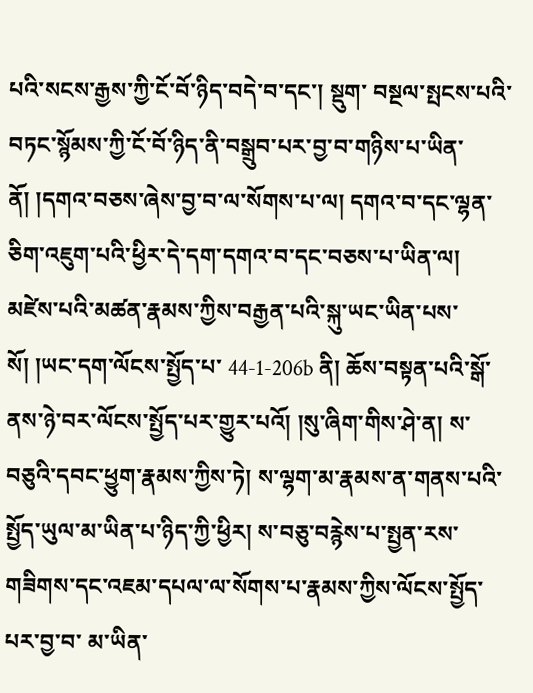པའི་སངས་རྒྱས་ཀྱི་ངོ་བོ་ཉིད་བདེ་བ་དང་། སྡུག་ བསྔལ་སྤངས་པའི་བཏང་སྙོམས་ཀྱི་ངོ་བོ་ཉིད་ནི་བསྒྲུབ་པར་བྱ་བ་གཉིས་པ་ཡིན་ནོ། །དགའ་བཅས་ཞེས་བྱ་བ་ལ་སོགས་པ་ལ། དགའ་བ་དང་ལྷན་ཅིག་འཇུག་པའི་ཕྱིར་དེ་དག་དགའ་བ་དང་བཅས་པ་ཡིན་ལ། མཛེས་པའི་མཚན་རྣམས་ཀྱིས་བརྒྱན་པའི་སྐུ་ཡང་ཡིན་པས་སོ། །ཡང་དག་ལོངས་སྤྱོད་པ་ 44-1-206b ནི། ཆོས་བསྟན་པའི་སྒོ་ནས་ཉེ་བར་ལོངས་སྤྱོད་པར་གྱུར་པའོ། །སུ་ཞིག་གིས་ཤེ་ན། ས་བཅུའི་དབང་ཕྱུག་རྣམས་ཀྱིས་ཏེ། ས་ལྷག་མ་རྣམས་ན་གནས་པའི་སྤྱོད་ཡུལ་མ་ཡིན་པ་ཉིད་ཀྱི་ཕྱིར། ས་བཅུ་བརྙེས་པ་སྤྱན་རས་གཟིགས་དང་འཇམ་དཔལ་ལ་སོགས་པ་རྣམས་ཀྱིས་ལོངས་སྤྱོད་པར་བྱ་བ་ མ་ཡིན་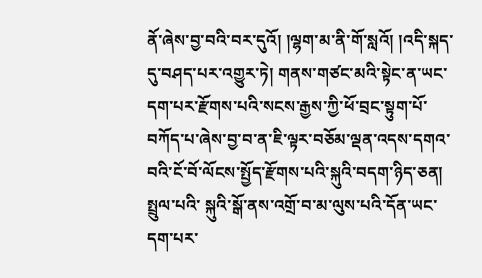ནོ་ཞེས་བྱ་བའི་བར་དུའོ། །ལྷག་མ་ནི་གོ་སླའོ། །འདི་སྐད་དུ་བཤད་པར་འགྱུར་ཏེ། གནས་གཙང་མའི་སྟེང་ན་ཡང་དག་པར་རྫོགས་པའི་སངས་རྒྱས་ཀྱི་ཕོ་བྲང་སྟུག་པོ་བཀོད་པ་ཞེས་བྱ་བ་ན་ཇི་ལྟར་བཅོམ་ལྡན་འདས་དགའ་བའི་ངོ་བོ་ལོངས་སྤྱོད་རྫོགས་པའི་སྐུའི་བདག་ཉིད་ཅན། སྤྲུལ་པའི་ སྐུའི་སྒོ་ནས་འགྲོ་བ་མ་ལུས་པའི་དོན་ཡང་དག་པར་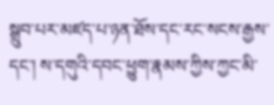སྒྲུབ་པར་མཛད་པ་ཉན་ཐོས་དང་རང་སངས་རྒྱས་དང་། ས་དགུའི་དབང་ཕྱུག་རྣམས་ཀྱིས་ཀྱང་མི་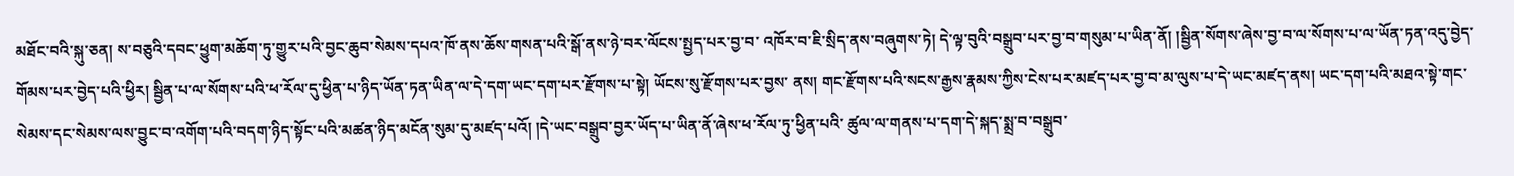མཐོང་བའི་སྐུ་ཅན། ས་བཅུའི་དབང་ཕྱུག་མཆོག་ཏུ་གྱུར་པའི་བྱང་ཆུབ་སེམས་དཔའ་ཁོ་ནས་ཆོས་གསན་པའི་སྒོ་ནས་ཉེ་བར་ལོངས་སྤྱད་པར་བྱ་བ་ འཁོར་བ་ཇི་སྲིད་ནས་བཞུགས་ཏེ། དེ་ལྟ་བུའི་བསྒྲུབ་པར་བྱ་བ་གསུམ་པ་ཡིན་ནོ། །སྦྱིན་སོགས་ཞེས་བྱ་བ་ལ་སོགས་པ་ལ་ཡོན་ཏན་འདུ་བྱེད་གོམས་པར་བྱེད་པའི་ཕྱིར། སྦྱིན་པ་ལ་སོགས་པའི་ཕ་རོལ་དུ་ཕྱིན་པ་ཉིད་ཡོན་ཏན་ཡིན་ལ་དེ་དག་ཡང་དག་པར་རྫོགས་པ་སྟེ། ཡོངས་སུ་རྫོགས་པར་བྱས་ ནས། གང་རྫོགས་པའི་སངས་རྒྱས་རྣམས་ཀྱིས་ངེས་པར་མཛད་པར་བྱ་བ་མ་ལུས་པ་དེ་ཡང་མཛད་ནས། ཡང་དག་པའི་མཐའ་སྟེ་གང་སེམས་དང་སེམས་ལས་བྱུང་བ་འགོག་པའི་བདག་ཉིད་སྟོང་པའི་མཚན་ཉིད་མངོན་སུམ་དུ་མཛད་པའོ། །དེ་ཡང་བསྒྲུབ་བྱར་ཡོད་པ་ཡིན་ནོ་ཞེས་ཕ་རོལ་ཏུ་ཕྱིན་པའི་ ཚུལ་ལ་གནས་པ་དག་དེ་སྐད་སྨྲ་བ་བསྒྲུབ་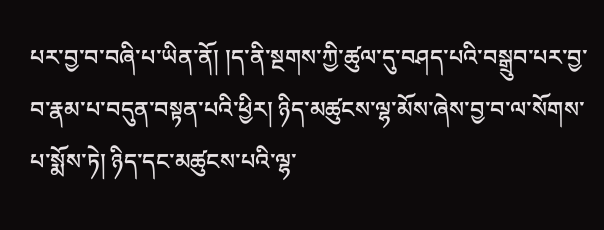པར་བྱ་བ་བཞི་པ་ཡིན་ནོ། །ད་ནི་སྔགས་ཀྱི་ཚུལ་དུ་བཤད་པའི་བསྒྲུབ་པར་བྱ་བ་རྣམ་པ་བདུན་བསྟན་པའི་ཕྱིར། ཉིད་མཚུངས་ལྷ་མོས་ཞེས་བྱ་བ་ལ་སོགས་པ་སྨོས་ཏེ། ཉིད་དང་མཚུངས་པའི་ལྷ་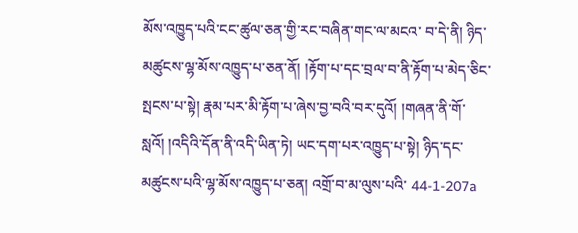མོས་འཁྱུད་པའི་ངང་ཚུལ་ཅན་གྱི་རང་བཞིན་གང་ལ་མངའ་ བ་དེ་ནི། ཉིད་མཚུངས་ལྷ་མོས་འཁྱུད་པ་ཅན་ནོ། །རྟོག་པ་དང་བྲལ་བ་ནི་རྟོག་པ་མེད་ཅིང་སྤངས་པ་སྟེ། རྣམ་པར་མི་རྟོག་པ་ཞེས་བྱ་བའི་བར་དུའོ། །གཞན་ནི་གོ་སླའོ། །འདིའི་དོན་ནི་འདི་ཡིན་ཏེ། ཡང་དག་པར་འཁྱུད་པ་སྟེ། ཉིད་དང་མཚུངས་པའི་ལྷ་མོས་འཁྱུད་པ་ཅན། འགྲོ་བ་མ་ལུས་པའི་ 44-1-207a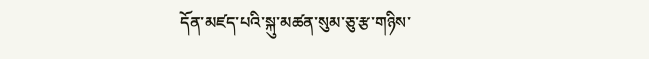དོན་མཛད་པའི་སྐུ་མཚན་སུམ་ཅུ་རྩ་གཉིས་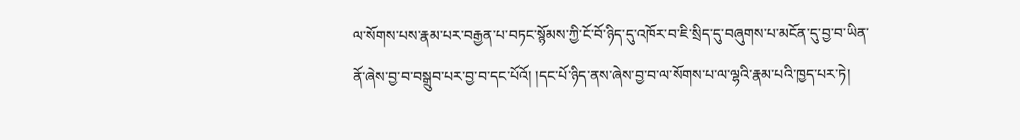ལ་སོགས་པས་རྣམ་པར་བརྒྱན་པ་བཏང་སྙོམས་ཀྱི་ངོ་བོ་ཉིད་དུ་འཁོར་བ་ཇི་སྲིད་དུ་བཞུགས་པ་མངོན་དུ་བྱ་བ་ཡིན་ནོ་ཞེས་བྱ་བ་བསྒྲུབ་པར་བྱ་བ་དང་པོའོ། །དང་པོ་ཉིད་ནས་ཞེས་བྱ་བ་ལ་སོགས་པ་ལ་ལྷའི་རྣམ་པའི་ཁྱད་པར་ཏེ།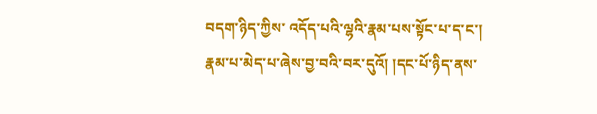བདག་ཉིད་ཀྱིས་ འདོད་པའི་ལྷའི་རྣམ་པས་སྟོང་པ་ད་ང་། རྣམ་པ་མེད་པ་ཞེས་བྱ་བའི་བར་དུའོ། །དང་པོ་ཉིད་ནས་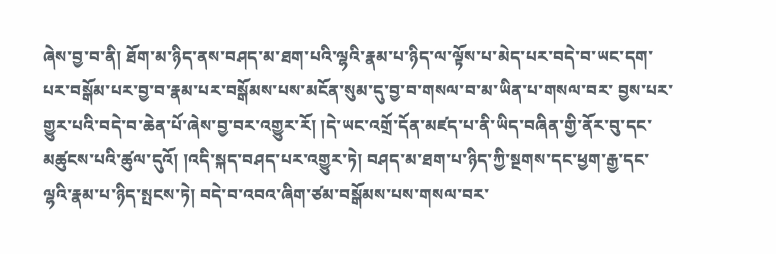ཞེས་བྱ་བ་ནི། ཐོག་མ་ཉིད་ནས་བཤད་མ་ཐག་པའི་ལྷའི་རྣམ་པ་ཉིད་ལ་ལྟོས་པ་མེད་པར་བདེ་བ་ཡང་དག་པར་བསྒོམ་པར་བྱ་བ་རྣམ་པར་བསྒོམས་པས་མངོན་སུམ་དུ་བྱ་བ་གསལ་བ་མ་ཡིན་པ་གསལ་བར་ བྱས་པར་གྱུར་པའི་བདེ་བ་ཆེན་པོ་ཞེས་བྱ་བར་འགྱུར་རོ། །དེ་ཡང་འགྲོ་དོན་མཛད་པ་ནི་ཡིད་བཞིན་གྱི་ནོར་བུ་དང་མཚུངས་པའི་ཚུལ་དུའོ། །འདི་སྐད་བཤད་པར་འགྱུར་ཏེ། བཤད་མ་ཐག་པ་ཉིད་ཀྱི་སྔགས་དང་ཕྱག་རྒྱ་དང་ལྷའི་རྣམ་པ་ཉིད་སྤངས་ཏེ། བདེ་བ་འབའ་ཞིག་ཙམ་བསྒོམས་པས་གསལ་བར་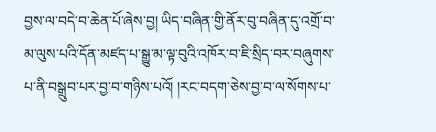བྱས་ལ་བདེ་བ་ཆེན་པོ་ཞེས་བྱ། ཡིད་བཞིན་གྱི་ནོར་བུ་བཞིན་དུ་འགྲོ་བ་མ་ལུས་པའི་དོན་མཛད་པ་སྒྱུ་མ་ལྟ་བུའི་འཁོར་བ་ཇི་སྲིད་བར་བཞུགས་པ་ནི་བསྒྲུབ་པར་བྱ་བ་གཉིས་པའོ། །རང་བདག་ཅེས་བྱ་བ་ལ་སོགས་པ་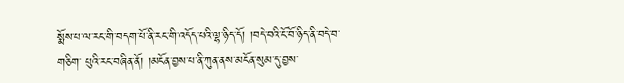སྨོས་པ་ལ་རང་གི་བདག་པོ་ནི་རང་གི་འདོད་པའི་ལྷ་ཉིད་དོ། །བདེ་བའི་ངོ་བོ་ཉིད་ནི་བདེ་བ་གཅིག་ པུའི་རང་བཞིན་ནོ། །མངོན་བྱས་པ་ནི་ཀུན་ནས་མངོན་སུམ་དུ་བྱས་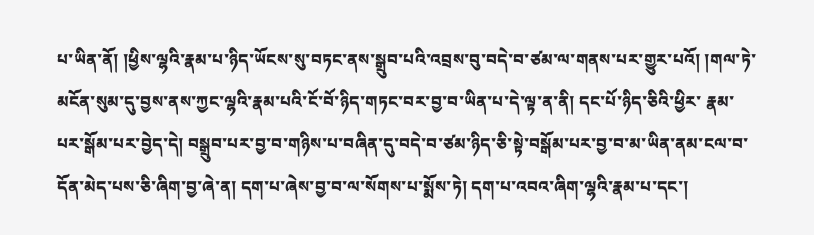པ་ཡིན་ནོ། །ཕྱིས་ལྷའི་རྣམ་པ་ཉིད་ཡོངས་སུ་བཏང་ནས་སྒྲུབ་པའི་འབྲས་བུ་བདེ་བ་ཙམ་ལ་གནས་པར་གྱུར་པའོ། །གལ་ཏེ་མངོན་སུམ་དུ་བྱས་ནས་ཀྱང་ལྷའི་རྣམ་པའི་ངོ་བོ་ཉིད་གཏང་བར་བྱ་བ་ཡིན་པ་དེ་ལྟ་ན་ནི། དང་པོ་ཉིད་ཅིའི་ཕྱིར་ རྣམ་པར་སྒོམ་པར་བྱེད་དེ། བསྒྲུབ་པར་བྱ་བ་གཉིས་པ་བཞིན་དུ་བདེ་བ་ཙམ་ཉིད་ཅི་སྟེ་བསྒོམ་པར་བྱ་བ་མ་ཡིན་ནམ་ངལ་བ་དོན་མེད་པས་ཅི་ཞིག་བྱ་ཞེ་ན། དག་པ་ཞེས་བྱ་བ་ལ་སོགས་པ་སྨོས་ཏེ། དག་པ་འབའ་ཞིག་ལྷའི་རྣམ་པ་དང་།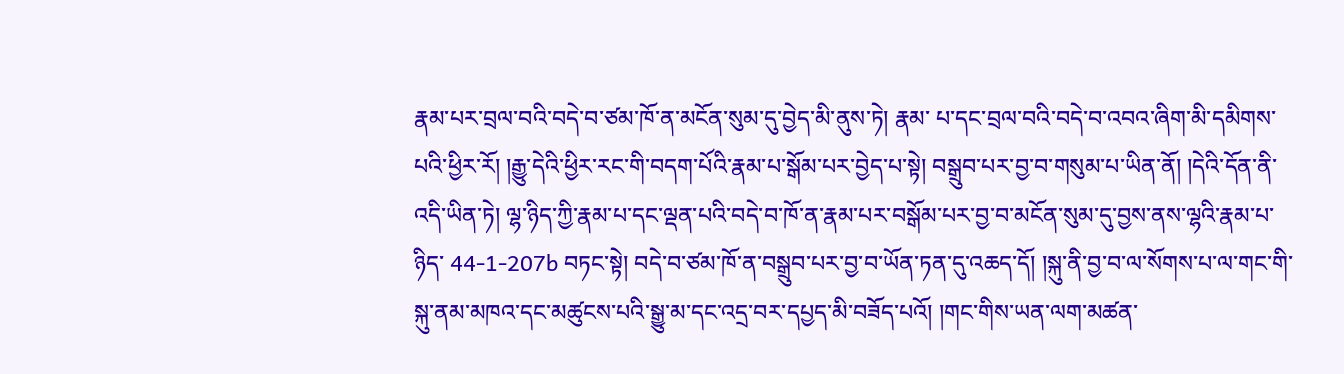རྣམ་པར་བྲལ་བའི་བདེ་བ་ཙམ་ཁོ་ན་མངོན་སུམ་དུ་བྱེད་མི་ནུས་ཏེ། རྣམ་ པ་དང་བྲལ་བའི་བདེ་བ་འབའ་ཞིག་མི་དམིགས་པའི་ཕྱིར་རོ། །རྒྱུ་དེའི་ཕྱིར་རང་གི་བདག་པོའི་རྣམ་པ་སྒོམ་པར་བྱེད་པ་སྟེ། བསྒྲུབ་པར་བྱ་བ་གསུམ་པ་ཡིན་ནོ། །དེའི་དོན་ནི་འདི་ཡིན་ཏེ། ལྷ་ཉིད་ཀྱི་རྣམ་པ་དང་ལྡན་པའི་བདེ་བ་ཁོ་ན་རྣམ་པར་བསྒོམ་པར་བྱ་བ་མངོན་སུམ་དུ་བྱས་ནས་ལྷའི་རྣམ་པ་ཉིད་ 44-1-207b བཏང་སྟེ། བདེ་བ་ཙམ་ཁོ་ན་བསྒྲུབ་པར་བྱ་བ་ཡོན་ཏན་དུ་འཆད་དོ། །སྐུ་ནི་བྱ་བ་ལ་སོགས་པ་ལ་གང་གི་སྐུ་ནམ་མཁའ་དང་མཚུངས་པའི་སྒྱུ་མ་དང་འདྲ་བར་དཔྱད་མི་བཟོད་པའོ། །གང་གིས་ཡན་ལག་མཚན་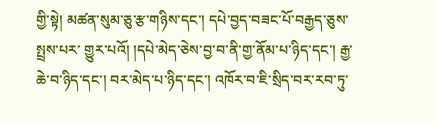གྱི་སྟེ། མཚན་སུམ་ཅུ་རྩ་གཉིས་དང་། དཔེ་བྱད་བཟང་པོ་བརྒྱད་ཅུས་སྤྲས་པར་ གྱུར་པའོ། །དཔེ་མེད་ཅེས་བྱ་བ་ནི་གྱ་ནོམ་པ་ཉིད་དང་། རྒྱ་ཆེ་བ་ཉིད་དང་། བར་མེད་པ་ཉིད་དང་། འཁོར་བ་ཇི་སྲིད་བར་རབ་ཏུ་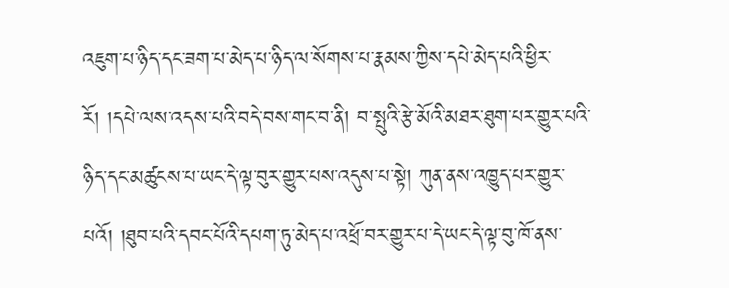འཇུག་པ་ཉིད་དང་ཟག་པ་མེད་པ་ཉིད་ལ་སོགས་པ་རྣམས་ཀྱིས་དཔེ་མེད་པའི་ཕྱིར་རོ། །དཔེ་ལས་འདས་པའི་བདེ་བས་གང་བ་ནི། བ་སྤུའི་རྩེ་མོའི་མཐར་ཐུག་པར་གྱུར་པའི་ ཉིད་དང་མཚུངས་པ་ཡང་དེ་ལྟ་བུར་གྱུར་པས་འདུས་པ་སྟེ། ཀུན་ནས་འཁྱུད་པར་གྱུར་པའོ། །ཐུབ་པའི་དབང་པོའི་དཔག་ཏུ་མེད་པ་འཕྲོ་བར་གྱུར་པ་དེ་ཡང་དེ་ལྟ་བུ་ཁོ་ནས་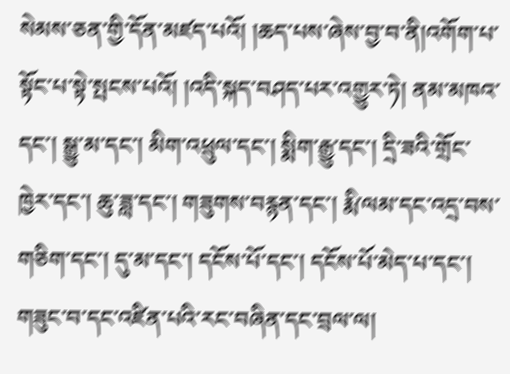སེམས་ཅན་གྱི་དོན་མཛད་པའོ། །ཆད་པས་ཞེས་བྱ་བ་ནི།འགོག་པ་སྟོང་པ་སྟེ་སྤངས་པའོ། །འདི་སྐད་བཤད་པར་འགྱུར་ཏེ། ནམ་མཁའ་དང་། སྒྱུ་མ་དང་། མིག་འཕྲུལ་དང་། སྨིག་རྒྱུ་དང་། དྲི་ཟའི་གྲོང་ཁྱེར་དང་། ཆུ་ཟླ་དང་། གཟུགས་བརྙན་དང་། རྨི་ལམ་དང་འདྲ་བས་གཅིག་དང་། དུ་མ་དང་། དངོས་པོ་དང་། དངོས་པོ་མེད་པ་དང་། གཟུང་བ་དང་འཛིན་པའི་རང་བཞིན་དང་བྲལ་ལ།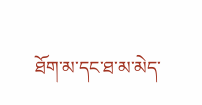ཐོག་མ་དང་ཐ་མ་མེད་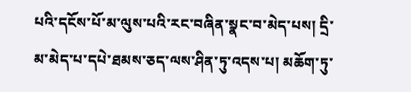པའི་དངོས་པོ་མ་ལུས་པའི་རང་བཞིན་སྣང་བ་མེད་པས། དྲི་མ་མེད་པ་དཔེ་ཐམས་ཅད་ལས་ཤིན་ཏུ་འདས་པ། མཆོག་ཏུ་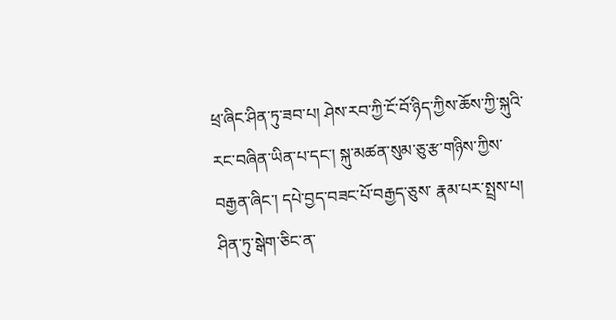ཕྲ་ཞིང་ཤིན་ཏུ་ཟབ་པ། ཤེས་རབ་ཀྱི་ངོ་བོ་ཉིད་ཀྱིས་ཆོས་ཀྱི་སྐུའི་རང་བཞིན་ཡིན་པ་དང་། སྐུ་མཚན་སུམ་ཅུ་རྩ་གཉིས་ཀྱིས་བརྒྱན་ཞིང་། དཔེ་བྱད་བཟང་པོ་བརྒྱད་ཅུས་ རྣམ་པར་སྤྲས་པ། ཤིན་ཏུ་སྒེག་ཅིང་ན་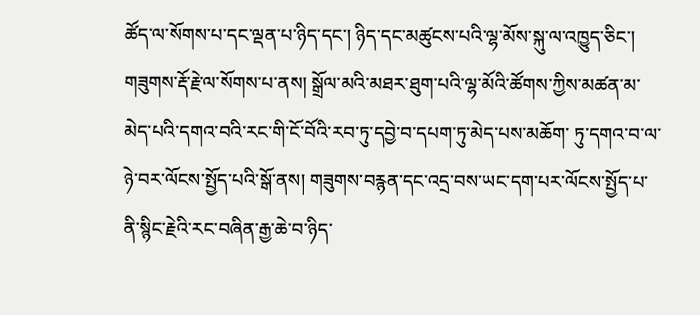ཚོད་ལ་སོགས་པ་དང་ལྡན་པ་ཉིད་དང་། ཉིད་དང་མཚུངས་པའི་ལྷ་མོས་སྐུ་ལ་འཁྱུད་ཅིང་། གཟུགས་རྡོ་རྗེ་ལ་སོགས་པ་ནས། སྒྲོལ་མའི་མཐར་ཐུག་པའི་ལྷ་མོའི་ཚོགས་ཀྱིས་མཚན་མ་མེད་པའི་དགའ་བའི་རང་གི་ངོ་བོའི་རབ་ཏུ་དབྱེ་བ་དཔག་ཏུ་མེད་པས་མཆོག་ ཏུ་དགའ་བ་ལ་ཉེ་བར་ལོངས་སྤྱོད་པའི་སྒོ་ནས། གཟུགས་བརྙན་དང་འདྲ་བས་ཡང་དག་པར་ལོངས་སྤྱོད་པ་ནི་སྙིང་རྗེའི་རང་བཞིན་རྒྱ་ཆེ་བ་ཉིད་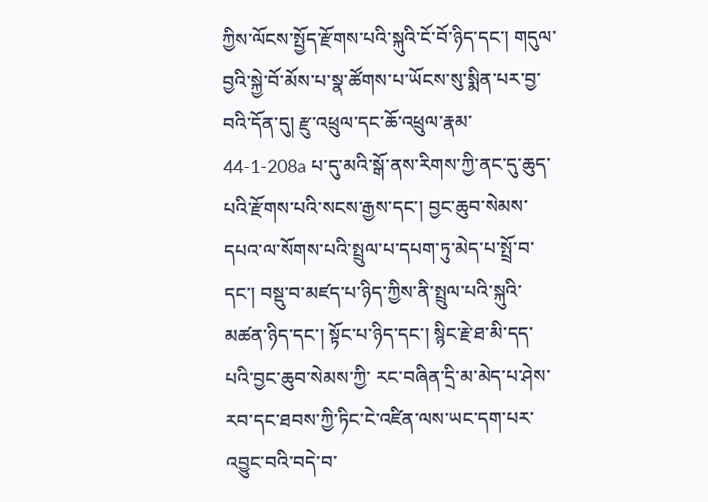ཀྱིས་ལོངས་སྤྱོད་རྫོགས་པའི་སྐུའི་ངོ་བོ་ཉིད་དང་། གདུལ་བྱའི་སྐྱེ་བོ་མོས་པ་སྣ་ཚོགས་པ་ཡོངས་སུ་སྨིན་པར་བྱ་བའི་དོན་དུ། རྫུ་འཕྲུལ་དང་ཆོ་འཕྲུལ་རྣམ་ 44-1-208a པ་དུ་མའི་སྒོ་ནས་རིགས་ཀྱི་ནང་དུ་ཆུད་པའི་རྫོགས་པའི་སངས་རྒྱས་དང་། བྱང་ཆུབ་སེམས་དཔའ་ལ་སོགས་པའི་སྤྲུལ་པ་དཔག་ཏུ་མེད་པ་སྤྲོ་བ་དང་། བསྡུ་བ་མཛད་པ་ཉིད་ཀྱིས་ནི་སྤྲུལ་པའི་སྐུའི་མཚན་ཉིད་དང་། སྟོང་པ་ཉིད་དང་། སྙིང་རྗེ་ཐ་མི་དད་པའི་བྱང་ཆུབ་སེམས་ཀྱི་ རང་བཞིན་དྲི་མ་མེད་པ་ཤེས་རབ་དང་ཐབས་ཀྱི་ཏིང་ངེ་འཛིན་ལས་ཡང་དག་པར་འབྱུང་བའི་བདེ་བ་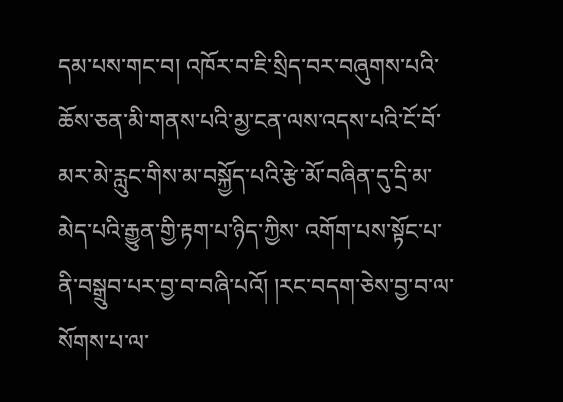དམ་པས་གང་བ། འཁོར་བ་ཇི་སྲིད་བར་བཞུགས་པའི་ཆོས་ཅན་མི་གནས་པའི་མྱ་ངན་ལས་འདས་པའི་ངོ་བོ་མར་མེ་རླུང་གིས་མ་བསྐྱོད་པའི་རྩེ་མོ་བཞིན་དུ་དྲི་མ་མེད་པའི་རྒྱུན་གྱི་རྟག་པ་ཉིད་ཀྱིས་ འགོག་པས་སྟོང་པ་ནི་བསྒྲུབ་པར་བྱ་བ་བཞི་པའོ། །རང་བདག་ཅེས་བྱ་བ་ལ་སོགས་པ་ལ་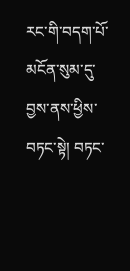རང་གི་བདག་པོ་མངོན་སུམ་དུ་བྱས་ནས་ཕྱིས་བཏང་སྟེ། བཏང་